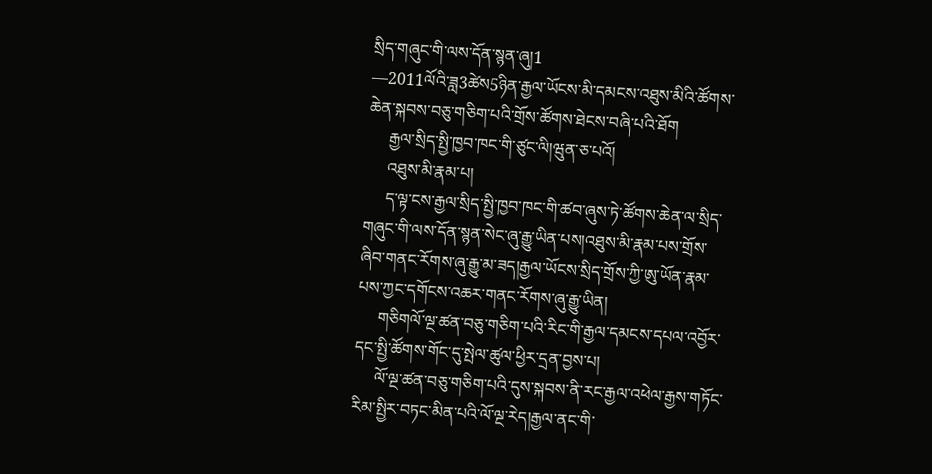སྲིད་གཞུང་གི་ལས་དོན་སྙན་ཞུ།1
—2011ལོའི་ཟླ3ཚེས5ཉིན་རྒྱལ་ཡོངས་མི་དམངས་འཐུས་མིའི་ཚོགས་ཆེན་སྐབས་བཅུ་གཅིག་པའི་གྲོས་ཚོགས་ཐེངས་བཞི་པའི་ཐོག
     རྒྱལ་སྲིད་སྤྱི་ཁྱབ་ཁང་གི་ཙུང་ལི།ཝུན་ཅ་པའོ།
     འཐུས་མི་རྣམ་པ།
     ད་ལྟ་ངས་རྒྱལ་སྲིད་སྤྱི་ཁྱབ་ཁང་གི་ཚབ་ཞུས་ཏེ་ཚོགས་ཆེན་ལ་སྲིད་གཞུང་གི་ལས་དོན་སྙན་སེང་ཞུ་རྒྱུ་ཡིན་པས།འཐུས་མི་རྣམ་པས་གྲོས་ཞིབ་གནང་རོགས་ཞུ་རྒྱུ་མ་ཟད།རྒྱལ་ཡོངས་སྲིད་གྲོས་ཀྱི་ཨུ་ཡོན་རྣམ་པས་ཀྱང་དགོངས་འཆར་གནང་རོགས་ཞུ་རྒྱུ་ཡིན།
     གཅིགལོ་ལྔ་ཚན་བཅུ་གཅིག་པའི་རིང་གི་རྒྱལ་དམངས་དཔལ་འབྱོར་དང་སྤྱི་ཚོགས་གོང་དུ་སྤེལ་ཚུལ་ཕྱིར་དྲན་བྱས་པ།
     ལོ་ལྔ་ཚན་བཅུ་གཅིག་པའི་དུས་སྐབས་ནི་རང་རྒྱལ་འཕེལ་རྒྱས་གཏོང་རིམ་སྤྱིར་བཏང་མིན་པའི་ལོ་ལྔ་རེད།རྒྱལ་ནང་གི་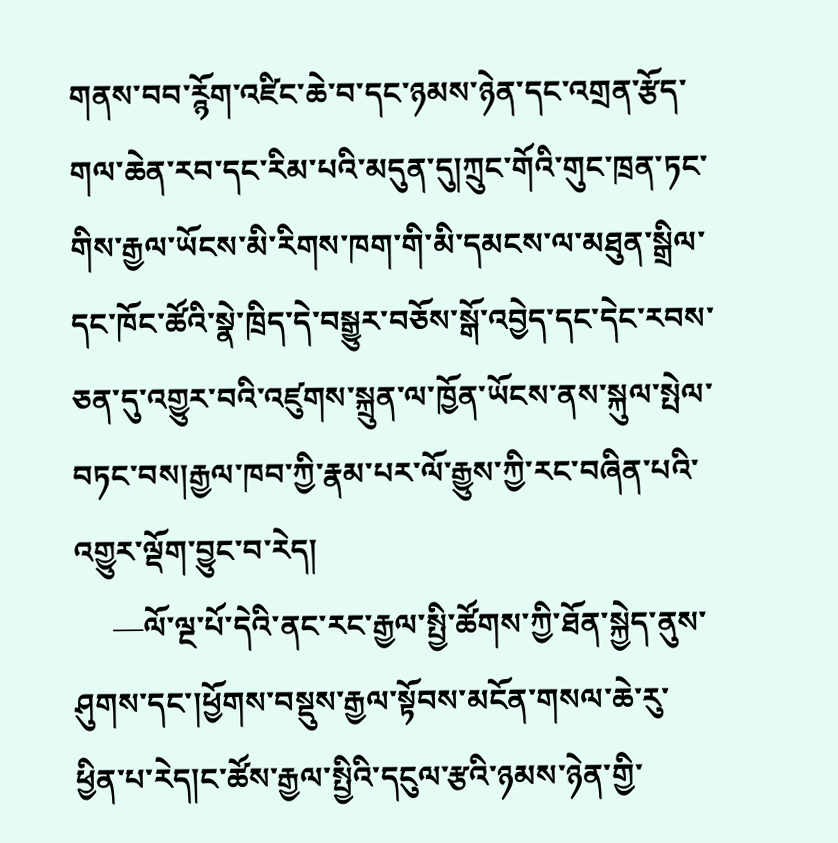གནས་བབ་ཪྙོག་འཛིང་ཆེ་བ་དང་ཉམས་ཉེན་དང་འགྲན་རྩོད་གལ་ཆེན་རབ་དང་རིམ་པའི་མདུན་དུ།ཀྲུང་གོའི་གུང་ཁྲན་ཏང་གིས་རྒྱལ་ཡོངས་མི་རིགས་ཁག་གི་མི་དམངས་ལ་མཐུན་སྒྲིལ་དང་ཁོང་ཚོའི་སྣེ་ཁྲིད་དེ་བསྒྱུར་བཅོས་སྒོ་འབྱེད་དང་དེང་རབས་ཅན་དུ་འགྱུར་བའི་འཛུགས་སྐྲུན་ལ་ཁྱོན་ཡོངས་ནས་སྐུལ་སྤེལ་བཏང་བས།རྒྱལ་ཁབ་ཀྱི་རྣམ་པར་ལོ་རྒྱུས་ཀྱི་རང་བཞིན་པའི་འགྱུར་ལྡོག་བྱུང་བ་རེད།
     —ལོ་ལྔ་པོ་དེའི་ནང་རང་རྒྱལ་སྤྱི་ཚོགས་ཀྱི་ཐོན་སྐྱེད་ནུས་ཤུགས་དང་།ཕྱོགས་བསྡུས་རྒྱལ་སྟོབས་མངོན་གསལ་ཆེ་རུ་ཕྱིན་པ་རེད།ང་ཚོས་རྒྱལ་སྤྱིའི་དངུལ་རྩའི་ཉམས་ཉེན་གྱི་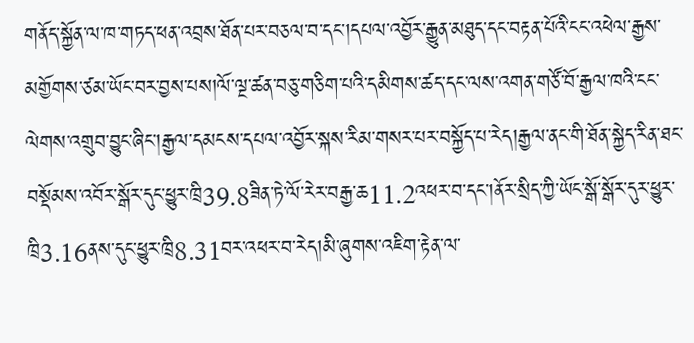གནོད་སྐྱོན་ལ་ཁ་གཏད་ཕན་འབྲས་ཐོན་པར་བཅལ་བ་དང་།དཔལ་འབྱོར་རྒྱུན་མཐུད་དང་བརྟན་པོའི་ངང་འཕེལ་རྒྱས་མགྱོགས་ཙམ་ཡོང་བར་བྱས་པས།ལོ་ལྔ་ཚན་བཅུ་གཅིག་པའི་དམིགས་ཚད་དང་ལས་འགན་གཙོ་བོ་རྒྱལ་ཁའི་ངང་ལེགས་འགྲུབ་བྱུང་ཞིང་།རྒྱལ་དམངས་དཔལ་འབྱོར་སྐས་རིམ་གསར་པར་བསྐྱོད་པ་རེད།རྒྱལ་ནང་གི་ཐོན་སྐྱེད་རིན་ཐང་བསྡོམས་འབོར་སྒོར་དུང་ཕྱུར་ཁྲི39.8ཟིན་ཏེ་ལོ་རེར་བརྒྱ་ཆ11.2འཕར་བ་དང་།ནོར་སྲིད་ཀྱི་ཡོང་སྒོ་སྒོར་དུར་ཕྱུར་ཁྲི3.16ནས་དུང་ཕྱུར་ཁྲི8.31བར་འཕར་བ་རེད།མི་ཞུགས་འཇིག་རྟེན་ལ་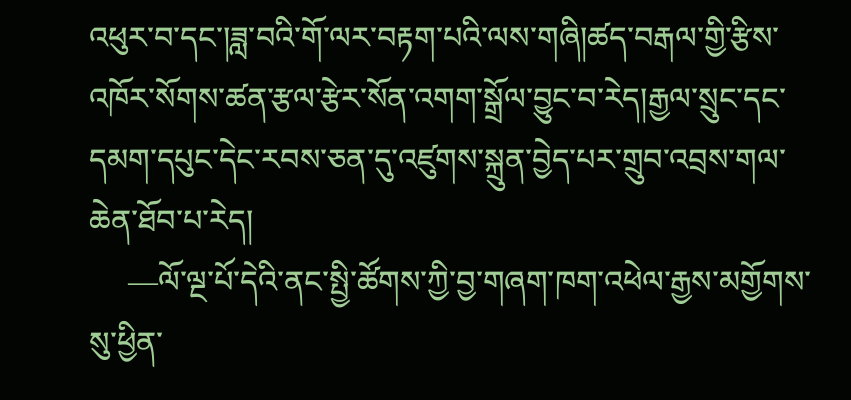འཕུར་བ་དང་།ཟླ་བའི་གོ་ལར་བརྟག་པའི་ལས་གཞི།ཚད་བརྒལ་གྱི་རྩིས་འཁོར་སོགས་ཚན་རྩལ་རྩེར་སོན་འགག་སྒྲོལ་བྱུང་བ་རེད།རྒྱལ་སྲུང་དང་དམག་དཔུང་དེང་རབས་ཅན་དུ་འཛུགས་སྐྲུན་བྱེད་པར་གྲུབ་འབྲས་གལ་ཆེན་ཐོབ་པ་རེད།
     —ལོ་ལྔ་པོ་དེའི་ནང་སྤྱི་ཚོགས་ཀྱི་བྱ་གཞག་ཁག་འཕེལ་རྒྱས་མགྱོགས་སུ་ཕྱིན་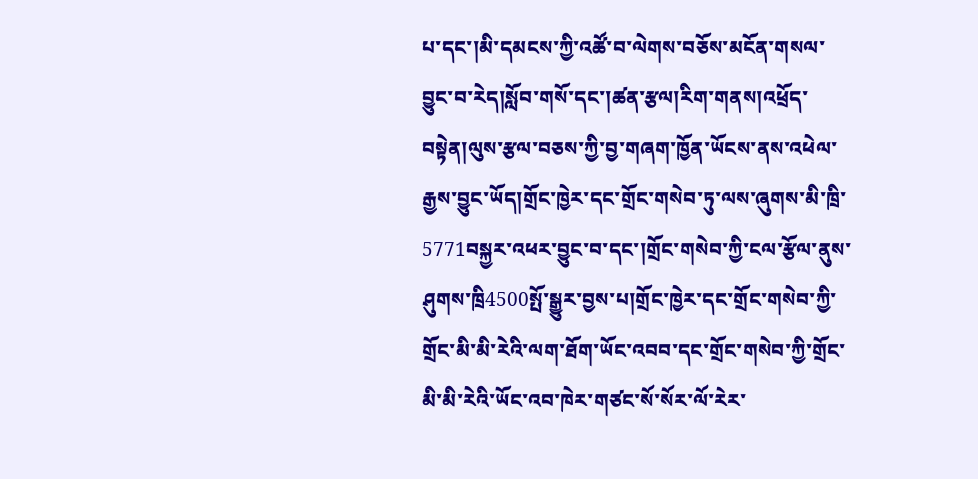པ་དང་།མི་དམངས་ཀྱི་འཚོ་བ་ལེགས་བཅོས་མངོན་གསལ་བྱུང་བ་རེད།སློབ་གསོ་དང་།ཚན་རྩལ།རིག་གནས།འཕྲོད་བསྟེན།ལུས་རྩལ་བཅས་ཀྱི་བྱ་གཞག་ཁྱོན་ཡོངས་ནས་འཕེལ་རྒྱས་བྱུང་ཡོད།གྲོང་ཁྱེར་དང་གྲོང་གསེབ་ཏུ་ལས་ཞུགས་མི་ཁྲི་5771བསྐྱར་འཕར་བྱུང་བ་དང་།གྲོང་གསེབ་ཀྱི་ངལ་རྩོལ་ནུས་ཤུགས་ཁྲི4500སྤོ་སྒྱུར་བྱས་པ།གྲོང་ཁྱེར་དང་གྲོང་གསེབ་ཀྱི་གྲོང་མི་མི་རེའི་ལག་ཐོག་ཡོང་འབབ་དང་གྲོང་གསེབ་ཀྱི་གྲོང་མི་མི་རེའི་ཡོང་འབ་ཁེར་གཙང་སོ་སོར་ལོ་རེར་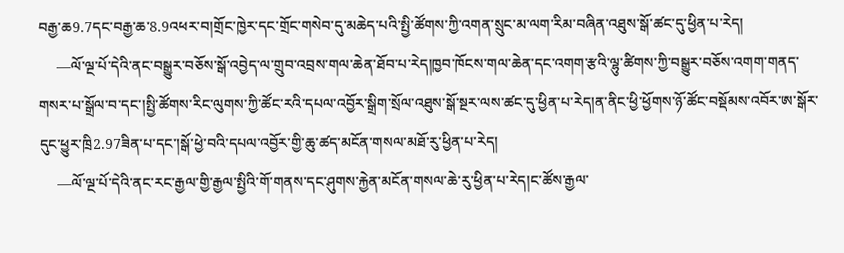བརྒྱ་ཆ9.7དང་བརྒྱ་ཆ་8.9འཕར་བ།གྲོང་ཁྱེར་དང་གྲོང་གསེབ་དུ་མཆེད་པའི་སྤྱི་ཚོགས་ཀྱི་འགན་སྲུང་མ་ལག་རིམ་བཞིན་འཐུས་སྒོ་ཚང་དུ་ཕྱིན་པ་རེད།
     —ལོ་ལྔ་པོ་དེའི་ནང་བསྒྱུར་བཅོས་སྒོ་འབྱེད་ལ་གྲུབ་འབྲས་གལ་ཆེན་ཐོབ་པ་རེད།ཁྱབ་ཁོངས་གལ་ཆེན་དང་འགག་རྩའི་ལྷུ་ཚིགས་ཀྱི་བསྒྱུར་བཅོས་འགག་གནད་གསར་པ་སྒྲོལ་བ་དང་།སྤྱི་ཚོགས་རིང་ལུགས་ཀྱི་ཚོང་རའི་དཔལ་འབྱོར་སྒྲིག་སྲོལ་འཐུས་སྒོ་སྔར་ལས་ཚང་དུ་ཕྱིན་པ་རེད།ན་ནིང་ཕྱི་ཕྱོགས་ཉོ་ཚོང་བསྡོམས་འབོར་ཨ་སྒོར་དུང་ཕྱུར་ཁྲི2.97ཟིན་པ་དང་།སྒོ་ཕྱེ་བའི་དཔལ་འབྱོར་གྱི་ཆུ་ཚད་མངོན་གསལ་མཐོ་རུ་ཕྱིན་པ་རེད།
     —ལོ་ལྔ་པོ་དེའི་ནང་རང་རྒྱལ་གྱི་རྒྱལ་སྤྱིའི་གོ་གནས་དང་ཤུགས་རྐྱེན་མངོན་གསལ་ཆེ་རུ་ཕྱིན་པ་རེད།ང་ཚོས་རྒྱལ་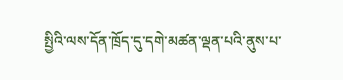སྤྱིའི་ལས་དོན་ཁྲོད་དུ་དགེ་མཚན་ལྡན་པའི་ནུས་པ་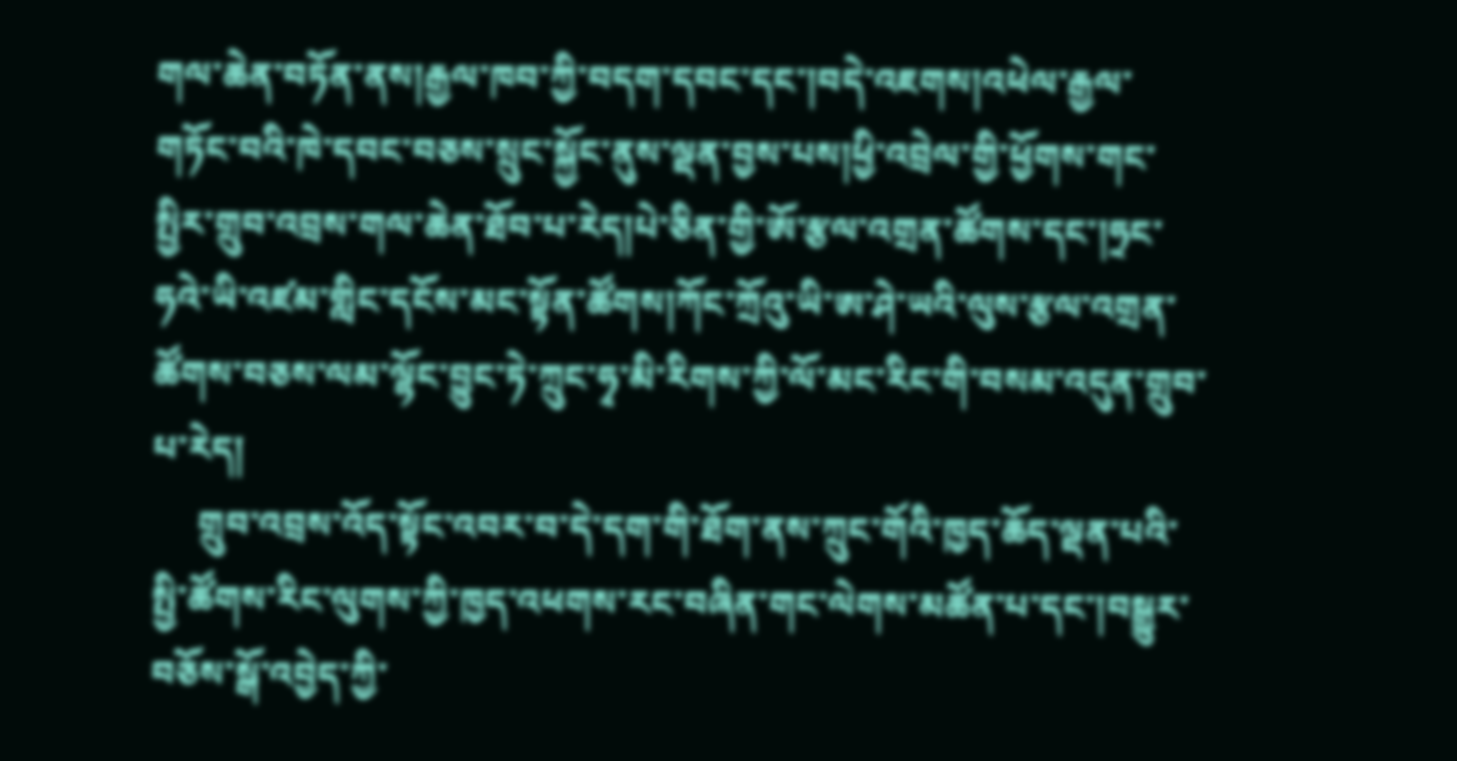གལ་ཆེན་བཏོན་ནས།རྒྱལ་ཁབ་ཀྱི་བདག་དབང་དང་།བདེ་འཇགས།འཕེལ་རྒྱལ་གཏོང་བའི་ཁེ་དབང་བཅས་སྲུང་སྐྱོང་ནུས་ལྡན་བྱས་པས།ཕྱི་འབྲེལ་གྱི་ཕྱོགས་གང་སྤྱིར་གྲུབ་འབྲས་གལ་ཆེན་ཐོབ་པ་རེད།པེ་ཅིན་གྱི་ཨོ་རྩལ་འགྲན་ཚོགས་དང་།ཧྲང་ཧའེ་ཡི་འཛམ་གླིང་དངོས་མང་སྟོན་ཚོགས།ཀོང་ཀྲོའུ་ཡི་ཨ་ཤེ་ཡའི་ལུས་རྩལ་འགྲན་ཚོགས་བཅས་ལམ་ལྷོང་བྱུང་ཏེ་ཀྲུང་ཧྭ་མི་རིགས་ཀྱི་ལོ་མང་རིང་གི་བསམ་འདུན་གྲུབ་པ་རེད།
     གྲུབ་འབྲས་འོད་སྟོང་འབར་བ་དེ་དག་གི་ཐོག་ནས་ཀྲུང་གོའི་ཁྱད་ཆོད་ལྡན་པའི་སྤྱི་ཚོགས་རིང་ལུགས་ཀྱི་ཁྱད་འཕགས་རང་བཞིན་གང་ལེགས་མཚོན་པ་དང་།བསྒྱུར་བཅོས་སྒོ་འབྱེད་ཀྱི་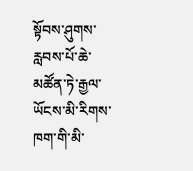སྟོབས་ཤུགས་རླབས་པོ་ཆེ་མཚོན་ཏེ་རྒྱལ་ཡོངས་མི་རིགས་ཁག་གི་མི་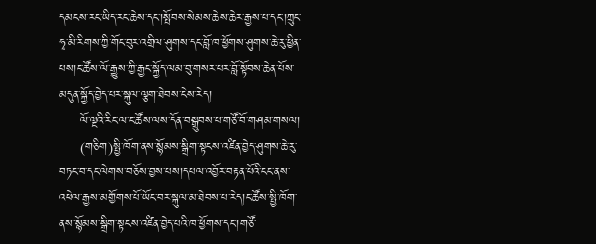དམངས་རང་ཡིད་རང་ཆེས་དང་།སྤོབས་སེམས་ཆེས་ཆེར་རྒྱས་པ་དང་།ཀྲུང་ཧྭ་མི་རིགས་ཀྱི་གོང་བུར་འགྲིལ་ཤུགས་དང་བློ་ཁ་ཕྱོགས་ཤུགས་ཆེ་རུ་ཕྱིན་པས།ང་ཚོས་ལོ་རྒྱུས་ཀྱི་རྒྱང་སྐྱོད་ལམ་བུ་གསར་པར་བློ་སྟོབས་ཆེན་པོས་མདུན་སྐྱོད་བྱེད་པར་སྐུལ་ལྕག་ཐེབས་ངེས་རེད།
     ལོ་ལྔའི་རིང་ལ་ང་ཚོས་ལས་དོན་བསྒྲུབས་པ་གཙོ་བོ་གཤམ་གསལ།
     (གཅིག)སྤྱི་ཁོག་ནས་སྙོམས་སྒྲིག་སྟངས་འཛིན་བྱེད་ཤུགས་ཆེ་རུ་བཏང་བ་དང་ལེགས་བཅོས་བྱས་པས།དཔལ་འབྱོར་བརྟན་པོའི་ངང་ནས་འཕེལ་རྒྱས་མགྱོགས་པོ་ཡོང་བར་སྐུལ་མ་ཐེབས་པ་རེད།ང་ཚོས་སྤྱི་ཁོག་ནས་སྙོམས་སྒྲིག་སྟངས་འཛིན་བྱེད་པའི་ཁ་ཕྱོགས་དང་།གཙོ་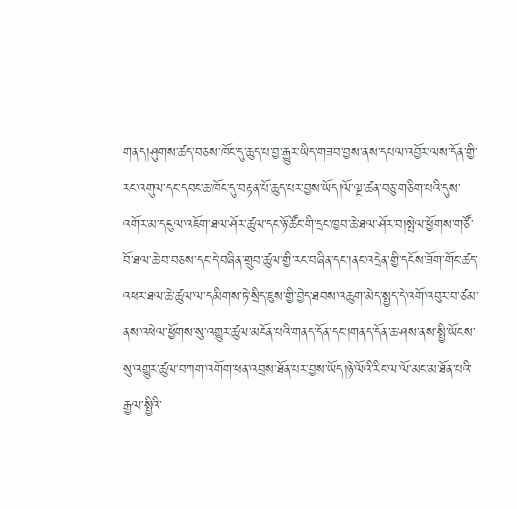གནད།ཤུགས་ཚད་བཅས་ཁོང་དུ་ཆུད་པ་བྱ་རྒྱུར་ཡིད་གཟབ་བྱས་ནས་དཔལ་འབྱོར་ལས་དོན་གྱི་རང་འགུལ་དང་དབང་ཆ་ཁོང་དུ་བརྟན་པོ་ཆུད་པར་བྱས་ཡོད།ལོ་ལྔ་ཚན་བཅུ་གཅིག་པའི་དུས་འགོར་མ་དངུལ་འཇོག་ཐལ་ཤོར་ཚུལ་དང་ཉོ་ཚོང་གི་དྲང་ཁྱབ་ཆེ་ཐལ་ཤོར་བ།སྤེལ་ཕྱོགས་གཙོ་བོ་ཐལ་ཆེ་བ་བཅས་དང་དེ་བཞིན་གྲུབ་ཚུལ་གྱི་རང་བཞིན་དང་།ནང་འདྲེན་གྱི་དངོས་ཟོག་གོང་ཚད་འཕར་ཐལ་ཆེ་ཚུལ་ལ་དམིགས་ཏེ་སྲིད་ཇུས་གྱི་བྱེད་ཐབས་འཆུག་མེད་སྤྱད་དེ་འགོ་འབུར་བ་ཙམ་ནས་འཕེལ་ཕྱོགས་སུ་འགྱུར་ཚུལ་མངོན་པའི་གནད་དོན་དང་།གནད་དོན་ཆ་ཤས་ནས་སྤྱི་ཡོངས་སུ་འགྱུར་ཚུལ་བཀག་འགོག་ཕན་འབྲས་ཐོན་པར་བྱས་ཡོད།ཉེ་ལོའི་རིང་ལ་ལོ་མང་མ་ཐོན་པའི་རྒྱལ་སྤྱིའི་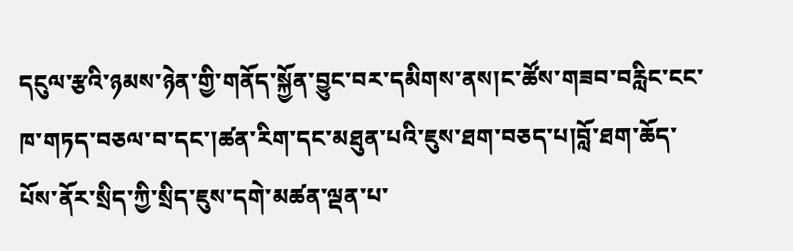དངུལ་རྩའི་ཉམས་ཉེན་གྱི་གནོད་སྐྱོན་བྱུང་བར་དམིགས་ནས།ང་ཚོས་གཟབ་བརླིང་ངང་ཁ་གཏད་བཅལ་བ་དང་།ཚན་རིག་དང་མཐུན་པའི་ཇུས་ཐག་བཅད་པ།བློ་ཐག་ཆོད་པོས་ནོར་སྲིད་ཀྱི་སྲིད་ཇུས་དགེ་མཚན་ལྡན་པ་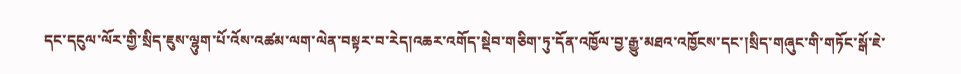དང་དངུལ་ལོར་གྱི་སྲིད་ཇུས་ལྷུག་པོ་འོས་འཚམ་ལག་ལེན་བསྟར་བ་རེད།འཆར་འགོད་སྡེབ་གཅིག་ཏུ་དོན་འཁྱོལ་བྱ་རྒྱུ་མཐའ་འཁྱོངས་དང་།སྲིད་གཞུང་གི་གཏོང་སྒོ་ཇེ་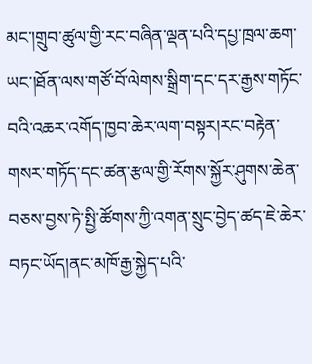མང་།གྲུབ་ཚུལ་གྱི་རང་བཞིན་ལྡན་པའི་དཔྱ་ཁྲལ་ཆག་ཡང་།ཐོན་ལས་གཙོ་བོ་ལེགས་སྒྲིག་དང་དར་རྒྱས་གཏོང་བའི་འཆར་འགོད་ཁྱབ་ཆེར་ལག་བསྟར།རང་བརྟེན་གསར་གཏོད་དང་ཚན་རྩལ་གྱི་རོགས་སྐྱོར་ཤུགས་ཆེན་བཅས་བྱས་ཏེ་སྤྱི་ཚོགས་ཀྱི་འགན་སྲུང་བྱེད་ཚད་ཇེ་ཆེར་བཏང་ཡོད།ནང་མཁོ་རྒྱ་སྐྱེད་པའི་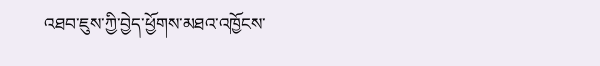འཐབ་ཇུས་ཀྱི་བྱེད་ཕྱོགས་མཐའ་འཁྱོངས་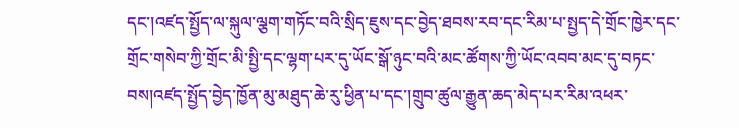དང་།འཛད་སྤྱོད་ལ་སྐུལ་ལྕག་གཏོང་བའི་སྲིད་ཇུས་དང་བྱེད་ཐབས་རབ་དང་རིམ་པ་སྤྱད་དེ་གྲོང་ཁྱེར་དང་གྲོང་གསེབ་ཀྱི་གྲོང་མི་སྤྱི་དང་ལྷག་པར་དུ་ཡོང་སྒོ་ཉུང་བའི་མང་ཚོགས་ཀྱི་ཡོང་འབབ་མང་དུ་བཏང་བས།འཛད་སྤྱོད་བྱེད་ཁྱོན་མུ་མཐུད་ཆེ་རུ་ཕྱིན་པ་དང་།གྲུབ་ཚུལ་རྒྱུན་ཆད་མེད་པར་རིམ་འཕར་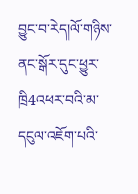བྱུང་བ་རེད།ལོ་གཉིས་ནང་སྒོར་དུང་ཕྱུར་ཁྲི4འཕར་བའི་མ་དངུལ་འཇོག་པའི་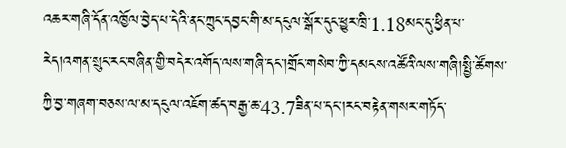འཆར་གཞི་དོན་འཁྱོལ་བྱེད་པ་དེའི་ནང་ཀྲུང་དབྱང་གི་མ་དངུལ་སྒོར་དུང་ཕྱུར་ཁྲི་1.18མང་དུ་ཕྱིན་པ་རེད།འགན་སྲུང་རང་བཞིན་གྱི་བདེར་འགོད་ལས་གཞི་དང་།གྲོང་གསེབ་ཀྱི་དམངས་འཚོའི་ལས་གཞི།སྤྱི་ཚོགས་ཀྱི་བྱ་གཞག་བཅས་ལ་མ་དངུལ་འཇོག་ཚད་བརྒྱ་ཆ་43.7ཟིན་པ་དང་།རང་བརྟེན་གསར་གཏོད་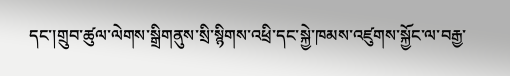དང་།གྲུབ་ཚུལ་ལེགས་སྒྲིགནུས་སྲི་སྙིགས་འཕྲི་དང་སྐྱེ་ཁམས་འཛུགས་སྐྱོང་ལ་བརྒྱ་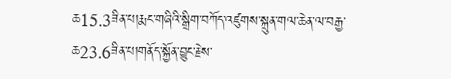ཆ15.3ཟིན་པ།རྨང་གཞིའི་སྒྲིག་བཀོད་འཛུགས་སྐྲུན་གལ་ཆེན་ལ་བརྒྱ་ཆ23.6ཟིན་པ།གནོད་སྐྱོན་བྱུང་རྗེས་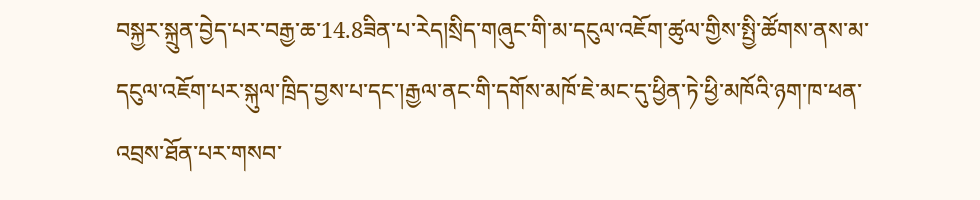བསྐྱར་སྐྲུན་བྱེད་པར་བརྒྱ་ཆ་14.8ཟིན་པ་རེད།སྲིད་གཞུང་གི་མ་དངུལ་འཇོག་ཚུལ་གྱིས་སྤྱི་ཚོགས་ནས་མ་དངུལ་འཇོག་པར་སྐུལ་ཁྲིད་བྱས་པ་དང་།རྒྱལ་ནང་གི་དགོས་མཁོ་ཇེ་མང་དུ་ཕྱིན་ཏེ་ཕྱི་མཁོའི་ཉག་ཁ་ཕན་འབྲས་ཐོན་པར་གསབ་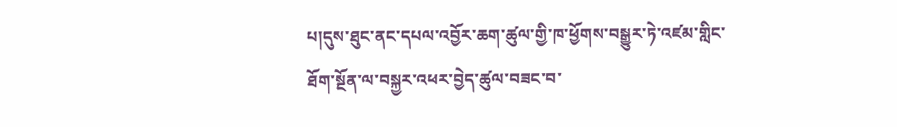པ།དུས་ཐུང་ནང་དཔལ་འབྱོར་ཆག་ཚུལ་གྱི་ཁ་ཕྱོགས་བསྒྱུར་ཏེ་འཛམ་གླིང་ཐོག་སྔོན་ལ་བསྐྱར་འཕར་བྱེད་ཚུལ་བཟང་བ་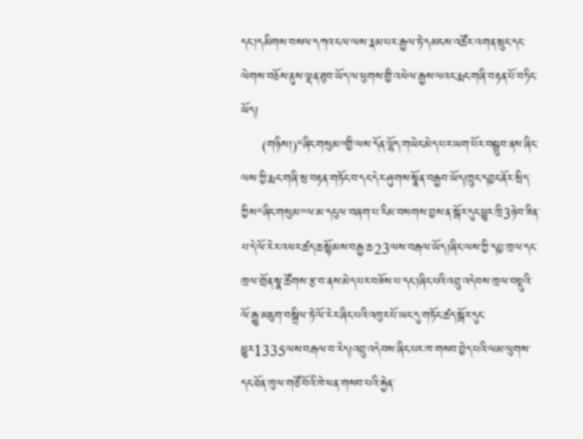དང་།དམིགས་བསལ་དཀའ་ངལ་ལས་རྣམ་པར་རྒྱལ་ཏེ་དམངས་འཚོར་འགན་སྲུང་དང་ལེགས་བཅོས་ནུས་ལྡན་ཐུབ་ཡོད་ལ་ཕུགས་གྱི་འཕེལ་རྒྱས་ལའང་རྨང་གཞི་བརྟན་པོ་བཏིང་ཡོད།
     (གཉིས།)“ཞིང་གསུམ”གྱི་ལས་དོན་ལྷོད་གཡེང་མེད་པར་ཡག་པོར་བསྒྲུབ་ནས་ཞིང་ལས་ཀྱི་རྨང་གཞི་སྲ་བརྟན་གཏོང་བ་དང་དེར་ཤུགས་སྣོན་བརྒྱབ་ཡོད།ཀྲུང་དབྱང་ནོར་སྲིད་ཀྱིས“ཞིང་གསུམ”ལ་མ་དངུལ་བཞག་པ་རིམ་བསགས་བྱས་ན་སྒོར་དུང་ཕྱུར་ཁྲི3ཉེ་བ་ཟིན་པ་དེ་ལོ་རེར་འཕར་ཚད་ཆ་སྙོམས་བརྒྱ་ཆ23ལས་བརྒལ་ཡོད།ཞིང་ལས་ཀྱི་དཔྱ་ཁྲལ་དང་ཁྲལ་གྲོན་སྣ་ཚོགས་རྩ་བ་ནས་མེད་པར་བཟོས་པ་དང་།ཞིང་པའི་འབྲུ་འདེབས་ཁྲལ་བསྡུའི་ལོ་རྒྱུ་མཇུག་བསྒྲིལ་ཏེ་ལོ་རེར་ཞིང་པའི་འཁུར་པོ་ཡང་དུ་གཏོང་ཚད་སྒོར་དུང་ཕྱུར1335ལས་བརྒལ་བ་རེད།འབྲུ་འདེབས་ཞིང་པར་ཁ་གསབ་བྱེད་པའི་ལམ་ལུགས་དང་ཐོན་ཁུལ་གཙོ་བོའི་ཁེ་ཕན་གསབ་པའི་རྐྱེན་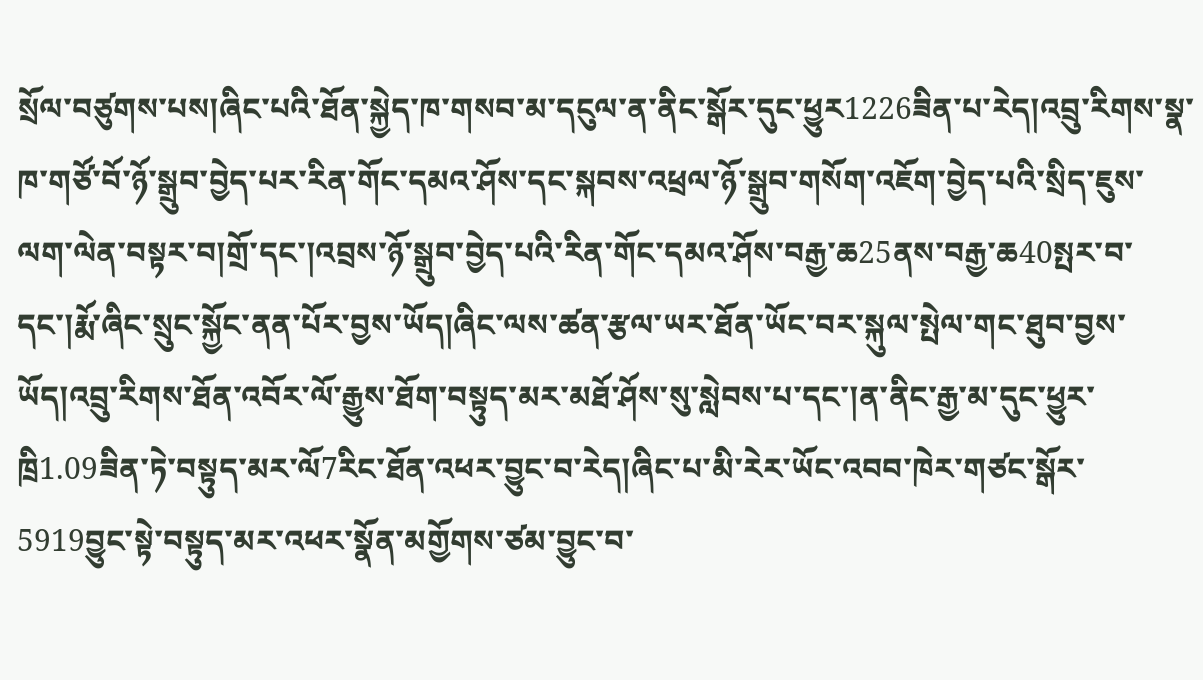སྲོལ་བཙུགས་པས།ཞིང་པའི་ཐོན་སྐྱེད་ཁ་གསབ་མ་དངུལ་ན་ནིང་སྒོར་དུང་ཕྱུར1226ཟིན་པ་རེད།འབྲུ་རིགས་སྣ་ཁ་གཙོ་བོ་ཉོ་སྒྲུབ་བྱེད་པར་རིན་གོང་དམའ་ཤོས་དང་སྐབས་འཕྲལ་ཉོ་སྒྲུབ་གསོག་འཇོག་བྱེད་པའི་སྲིད་ཇུས་ལག་ལེན་བསྟར་བ།གྲོ་དང་།འབྲས་ཉོ་སྒྲུབ་བྱེད་པའི་རིན་གོང་དམའ་ཤོས་བརྒྱ་ཆ25ནས་བརྒྱ་ཆ40སྤར་བ་དང་།རྨོ་ཞིང་སྲུང་སྐྱོང་ནན་པོར་བྱས་ཡོད།ཞིང་ལས་ཚན་རྩལ་ཡར་ཐོན་ཡོང་བར་སྐུལ་སྤེལ་གང་ཐུབ་བྱས་ཡོད།འབྲུ་རིགས་ཐོན་འབོར་ལོ་རྒྱུས་ཐོག་བསྟུད་མར་མཐོ་ཤོས་སུ་སླེབས་པ་དང་།ན་ནིང་རྒྱ་མ་དུང་ཕྱུར་ཁྲི1.09ཟིན་ཏེ་བསྟུད་མར་ལོ7རིང་ཐོན་འཕར་བྱུང་བ་རེད།ཞིང་པ་མི་རེར་ཡོང་འབབ་ཁེར་གཙང་སྒོར་5919བྱུང་སྟེ་བསྟུད་མར་འཕར་སྣོན་མགྱོགས་ཙམ་བྱུང་བ་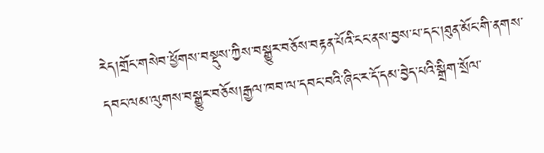རེད།གྲོང་གསེབ་ཕྱོགས་བསྡུས་ཀྱིས་བསྒྱུར་བཅོས་བརྟན་པོའི་ངང་ནས་བྱས་པ་དང་།ཐུན་མོང་གི་ནགས་དབང་ལམ་ལུགས་བསྒྱུར་བཅོས།རྒྱལ་ཁབ་ལ་དབང་བའི་ཞིང་ར་དོ་དམ་བྱེད་པའི་སྒྲིག་སྲོལ་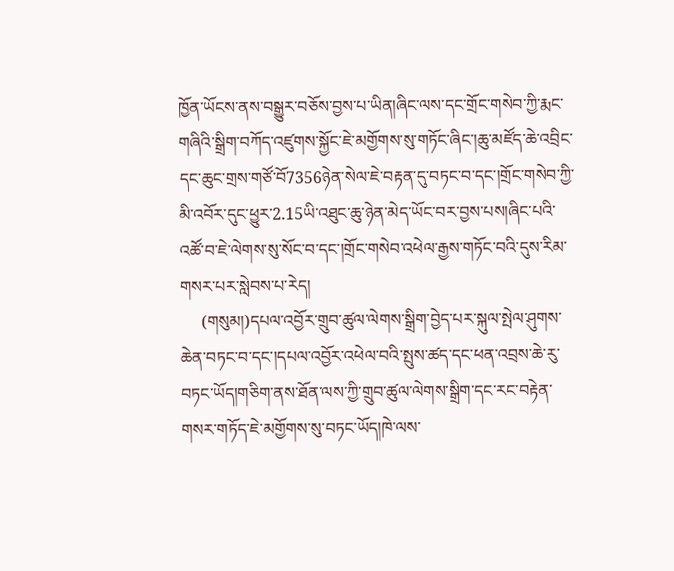ཁྱོན་ཡོངས་ནས་བསྒྱུར་བཅོས་བྱས་པ་ཡིན།ཞིང་ལས་དང་གྲོང་གསེབ་ཀྱི་རྨང་གཞིའི་སྒྲིག་བཀོད་འཛུགས་སྐྱོང་ཇེ་མགྱོགས་སུ་གཏོང་ཞིང་།ཆུ་མཛོད་ཆེ་འབྲིང་དང་ཆུང་གྲས་གཙོ་བོ7356ཉེན་སེལ་ཇེ་བརྟན་དུ་བཏང་བ་དང་།གྲོང་གསེབ་ཀྱི་མི་འབོར་དུང་ཕྱུར་2.15ཡི་འཐུང་ཆུ་ཉེན་མེད་ཡོང་བར་བྱས་པས།ཞིང་པའི་འཚོ་བ་ཇེ་ལེགས་སུ་སོང་བ་དང་།གྲོང་གསེབ་འཕེལ་རྒྱས་གཏོང་བའི་དུས་རིམ་གསར་པར་སླེབས་པ་རེད།
     (གསུམ།)དཔལ་འབྱོར་གྲུབ་ཚུལ་ལེགས་སྒྲིག་བྱེད་པར་སྐུལ་སྤེལ་ཤུགས་ཆེན་བཏང་བ་དང་།དཔལ་འབྱོར་འཕེལ་བའི་སྤུས་ཚད་དང་ཕན་འབྲས་ཆེ་རུ་བཏང་ཡོད།གཅིག་ནས་ཐོན་ལས་ཀྱི་གྲུབ་ཚུལ་ལེགས་སྒྲིག་དང་རང་བརྟེན་གསར་གཏོད་ཇེ་མགྱོགས་སུ་བཏང་ཡོད།ཁེ་ལས་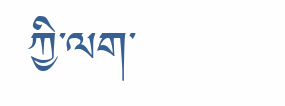ཀྱི་ལག་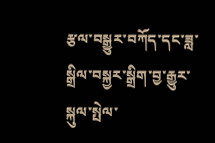རྩལ་བསྒྱུར་བཀོད་དང་ཟླ་སྒྲིལ་བསྐྱར་སྒྲིག་བྱ་རྒྱུར་སྐུལ་སྤེལ་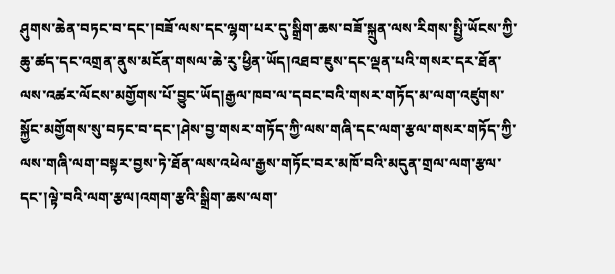ཤུགས་ཆེན་བཏང་བ་དང་།བཟོ་ལས་དང་ལྷག་པར་དུ་སྒྲིག་ཆས་བཟོ་སྐྲུན་ལས་རིགས་སྤྱི་ཡོངས་ཀྱི་ཆུ་ཚད་དང་འགྲན་ནུས་མངོན་གསལ་ཆེ་རུ་ཕྱིན་ཡོད།འཐབ་ཇུས་དང་ལྡན་པའི་གསར་དར་ཐོན་ལས་འཚར་ལོངས་མགྱོགས་པོ་བྱུང་ཡོད།རྒྱལ་ཁབ་ལ་དབང་བའི་གསར་གཏོད་མ་ལག་འཛུགས་སྐྱོང་མགྱོགས་སུ་བཏང་བ་དང་།ཤེས་བྱ་གསར་གཏོད་ཀྱི་ལས་གཞི་དང་ལག་རྩལ་གསར་གཏོད་ཀྱི་ལས་གཞི་ལག་བསྟར་བྱས་ཏེ་ཐོན་ལས་འཕེལ་རྒྱས་གཏོང་བར་མཁོ་བའི་མདུན་གྲལ་ལག་རྩལ་དང་།ལྟེ་བའི་ལག་རྩལ།འགག་རྩའི་སྒྲིག་ཆས་ལག་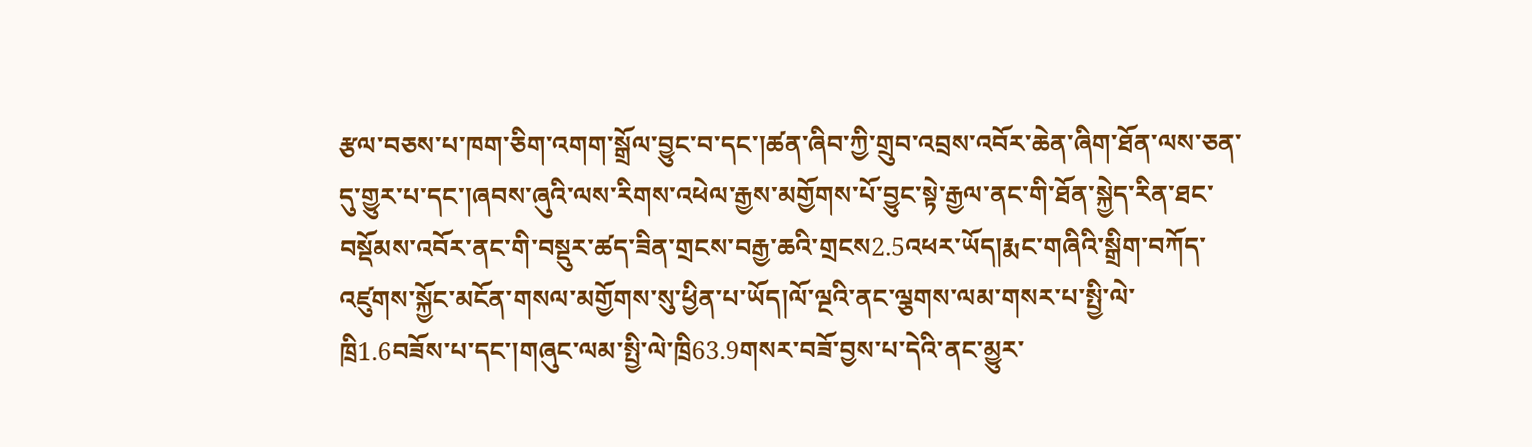རྩལ་བཅས་པ་ཁག་ཅིག་འགག་སྒྲོལ་བྱུང་བ་དང་།ཚན་ཞིབ་ཀྱི་གྲུབ་འབྲས་འབོར་ཆེན་ཞིག་ཐོན་ལས་ཅན་དུ་གྱུར་པ་དང་།ཞབས་ཞུའི་ལས་རིགས་འཕེལ་རྒྱས་མགྱོགས་པོ་བྱུང་སྟེ་རྒྱལ་ནང་གི་ཐོན་སྐྱེད་རིན་ཐང་བསྡོམས་འབོར་ནང་གི་བསྡུར་ཚད་ཟིན་གྲངས་བརྒྱ་ཆའི་གྲངས2.5འཕར་ཡོད།རྨང་གཞིའི་སྒྲིག་བཀོད་འཛུགས་སྐྱོང་མངོན་གསལ་མགྱོགས་སུ་ཕྱིན་པ་ཡོད།ལོ་ལྔའི་ནང་ལྕགས་ལམ་གསར་པ་སྤྱི་ལེ་ཁྲི1.6བཟོས་པ་དང་།གཞུང་ལམ་སྤྱི་ལེ་ཁྲི63.9གསར་བཟོ་བྱས་པ་དེའི་ནང་མྱུར་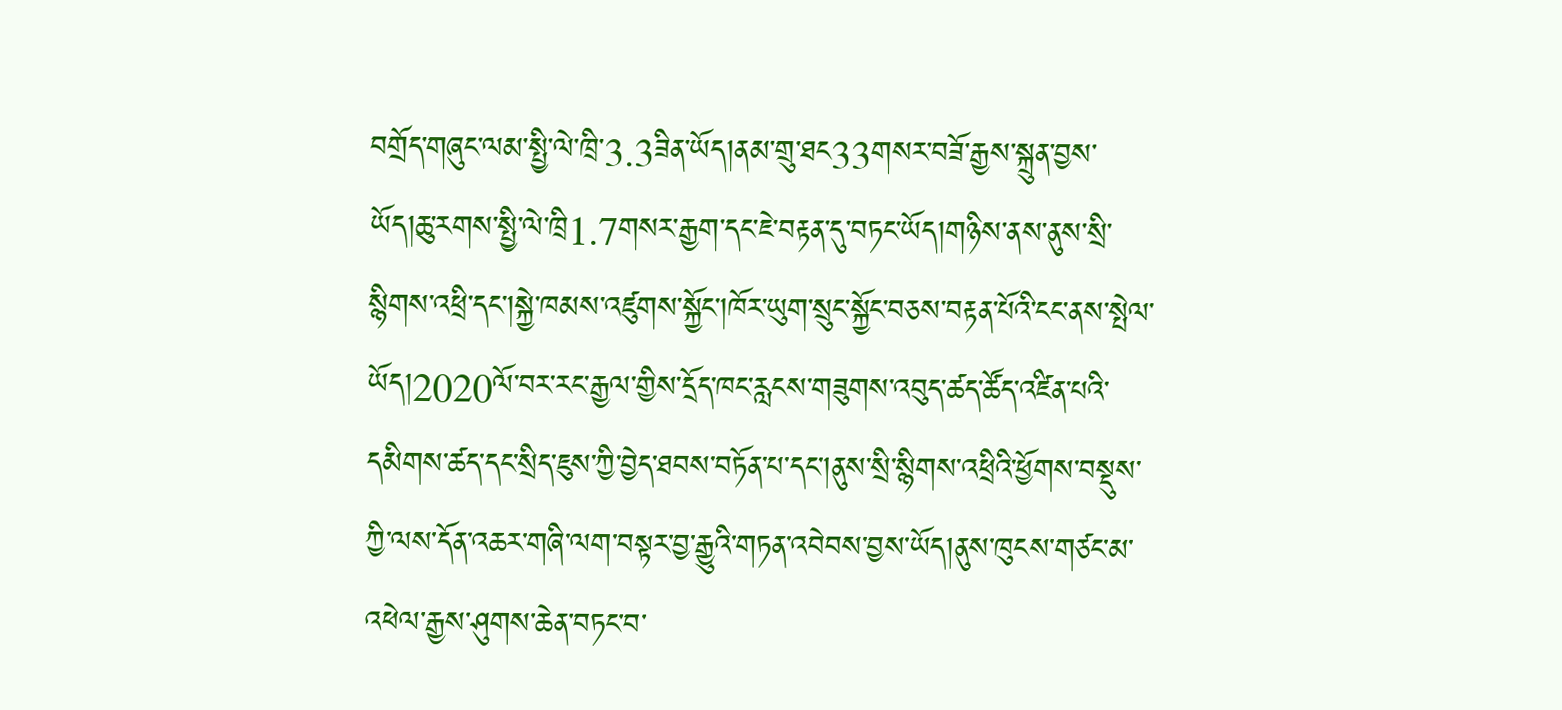བགྲོད་གཞུང་ལམ་སྤྱི་ལེ་ཁྲི་3.3ཟིན་ཡོད།ནམ་གྲུ་ཐང33གསར་བཟོ་རྒྱས་སྐྲུན་བྱས་ཡོད།ཆུ་རགས་སྤྱི་ལེ་ཁྲི1.7གསར་རྒྱག་དང་ཇེ་བརྟན་དུ་བཏང་ཡོད།གཉིས་ནས་ནུས་སྲི་སྙིགས་འཕྲི་དང་།སྐྱེ་ཁམས་འཛུགས་སྐྱོང་།ཁོར་ཡུག་སྲུང་སྐྱོང་བཅས་བརྟན་པོའི་ངང་ནས་སྤེལ་ཡོད།2020ལོ་བར་རང་རྒྱལ་གྱིས་དྲོད་ཁང་རླངས་གཟུགས་འབུད་ཚད་ཚོད་འཛིན་པའི་དམིགས་ཚད་དང་སྲིད་ཇུས་ཀྱི་བྱེད་ཐབས་བཏོན་པ་དང་།ནུས་སྲི་སྙིགས་འཕྲིའི་ཕྱོགས་བསྡུས་ཀྱི་ལས་དོན་འཆར་གཞི་ལག་བསྟར་བྱ་རྒྱུའི་གཏན་འབེབས་བྱས་ཡོད།ནུས་ཁུངས་གཙང་མ་འཕེལ་རྒྱས་ཤུགས་ཆེན་བཏང་བ་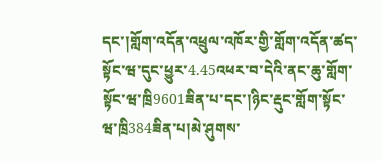དང་།གློག་འདོན་འཕྲུལ་འཁོར་གྱི་གློག་འདོན་ཚད་སྟོང་ཝ་དུང་ཕྱུར་4.45འཕར་བ་དེའི་ནང་ཆུ་གློག་སྟོང་ཝ་ཁྲི9601ཟིན་པ་དང་།ཉིང་རྡུང་གློག་སྟོང་ཝ་ཁྲི384ཟིན་པ།མེ་ཤུགས་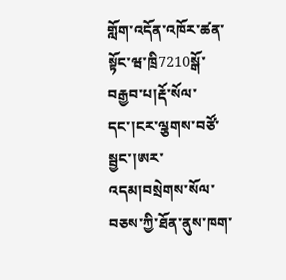གློག་འདོན་འཁོར་ཚན་སྟོང་ཝ་ཁྲི7210སྒོ་བརྒྱབ་པ།རྡོ་སོལ་དང་།ངར་ལྕགས་བཙོ་སྦྱང་།ཨར་འདམ།བསྲེགས་སོལ་བཅས་ཀྱི་ཐོན་ནུས་ཁག་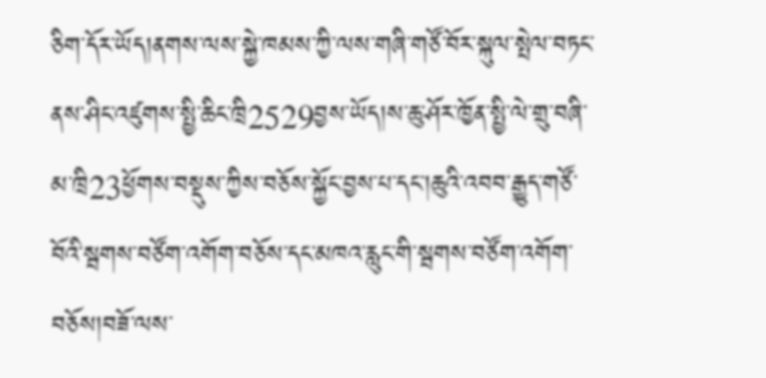ཅིག་དོར་ཡོད།ནགས་ལས་སྐྱེ་ཁམས་ཀྱི་ལས་གཞི་གཙོ་བོར་སྐུལ་སྤེལ་བཏང་ནས་ཤིང་འཛུགས་སྤྱི་ཆིང་ཁྲི2529བྱས་ཡོད།ས་ཆུ་ཤོར་ཁྱོན་སྤྱི་ལེ་གྲུ་བཞི་མ་ཁྲི23ཕྱོགས་བསྡུས་ཀྱིས་བཅོས་སྐྱོང་བྱས་པ་དང་།ཆུའི་འབབ་རྒྱུད་གཙོ་བོའི་སྦགས་བཙོག་འགོག་བཅོས་དང་མཁའ་རླུང་གི་སྦགས་བཙོག་འགོག་བཅོས།བཟོ་ལས་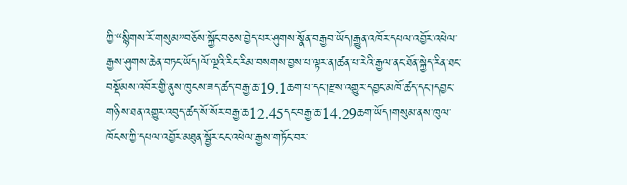ཀྱི་“སྙིགས་རོ་གསུམ”བཅོས་སྐྱོང་བཅས་བྱེད་པར་ཤུགས་སྣོན་བརྒྱབ་ཡོད།རྒྱུན་འཁོར་དཔལ་འབྱོར་འཕེལ་རྒྱས་ཤུགས་ཆེན་བཏང་ཡོད།ལོ་ལྔའི་རིང་རིམ་བསགས་བྱས་པ་ལྟར་ན།ཚན་པ་རེའི་རྒྱལ་ནང་ཐོན་སྐྱེད་རིན་ཐང་བསྡོམས་འབོར་གྱི་ནུས་ཁུངས་ཟད་ཚད་བརྒྱ་ཆ་19.1ཆག་པ་དང་།རྫས་འགྱུར་དབྱང་མཁོ་ཚད་དང་།དབྱང་གཉིས་ཐན་འགྱུར་འབུད་ཚད་སོ་སོར་བརྒྱ་ཆ12.45དང་བརྒྱ་ཆ་14.29ཆག་ཡོད།གསུམ་ནས་ཁུལ་ཁོངས་ཀྱི་དཔལ་འབྱོར་མཐུན་སྦྱོར་ངང་འཕེལ་རྒྱས་གཏོང་བར་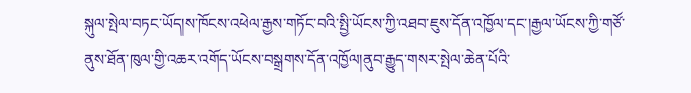སྐུལ་སྤེལ་བཏང་ཡོད།ས་ཁོངས་འཕེལ་རྒྱས་གཏོང་བའི་སྤྱི་ཡོངས་ཀྱི་འཐབ་ཇུས་དོན་འཁྱོལ་དང་།རྒྱལ་ཡོངས་ཀྱི་གཙོ་ནུས་ཐོན་ཁུལ་གྱི་འཆར་འགོད་ཡོངས་བསྒྲགས་དོན་འཁྱོལ།ནུབ་རྒྱུད་གསར་སྤེལ་ཆེན་པོའི་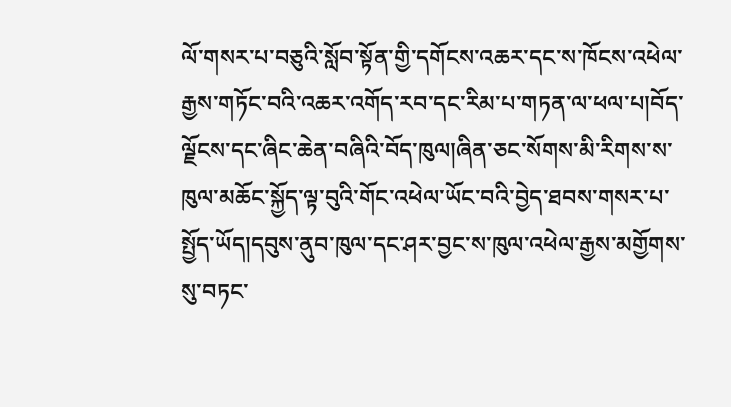ལོ་གསར་པ་བཅུའི་སློབ་སྟོན་གྱི་དགོངས་འཆར་དང་ས་ཁོངས་འཕེལ་རྒྱས་གཏོང་བའི་འཆར་འགོད་རབ་དང་རིམ་པ་གཏན་ལ་ཕལ་པ།བོད་ལྗོངས་དང་ཞིང་ཆེན་བཞིའི་བོད་ཁུལ།ཞིན་ཅང་སོགས་མི་རིགས་ས་ཁུལ་མཆོང་སྐྱོད་ལྟ་བུའི་གོང་འཕེལ་ཡོང་བའི་བྱེད་ཐབས་གསར་པ་སྤྱོད་ཡོད།དབུས་ནུབ་ཁུལ་དང་ཤར་བྱང་ས་ཁུལ་འཕེལ་རྒྱས་མགྱོགས་སུ་བཏང་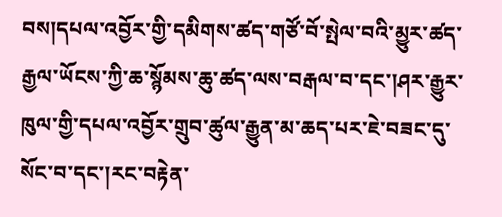བས།དཔལ་འབྱོར་གྱི་དམིགས་ཚད་གཙོ་བོ་སྤེལ་བའི་མྱུར་ཚད་རྒྱལ་ཡོངས་ཀྱི་ཆ་སྙོམས་ཆུ་ཚད་ལས་བརྒལ་བ་དང་།ཤར་རྒྱུར་ཁུལ་གྱི་དཔལ་འབྱོར་གྲུབ་ཚུལ་རྒྱུན་མ་ཆད་པར་ཇེ་བཟང་དུ་སོང་བ་དང་།རང་བརྟེན་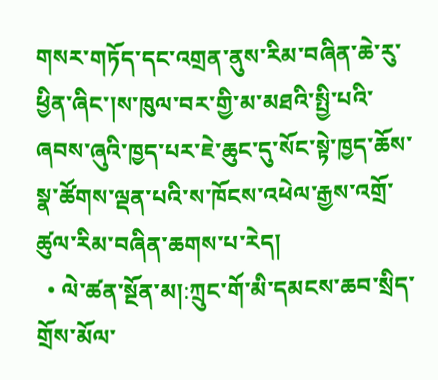གསར་གཏོད་དང་འགྲན་ནུས་རིམ་བཞིན་ཆེ་རུ་ཕྱིན་ཞིང་།ས་ཁུལ་བར་གྱི་མ་མཐའི་སྤྱི་པའི་ཞབས་ཞུའི་ཁྱད་པར་ཇེ་ཆུང་དུ་སོང་སྟེ་ཁྱད་ཆོས་སྣ་ཚོགས་ལྡན་པའི་ས་ཁོངས་འཕེལ་རྒྱས་འགྲོ་ཚུལ་རིམ་བཞིན་ཆགས་པ་རེད།
  • ལེ་ཚན་སྔོན་མ།:ཀྲུང་གོ་མི་དམངས་ཆབ་སྲིད་གྲོས་མོལ་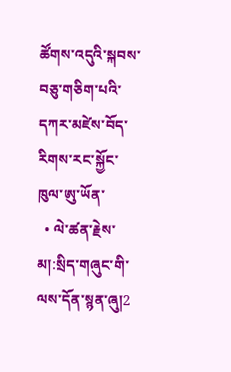ཚོགས་འདུའི་སྐབས་བཅུ་གཅིག་པའི་དཀར་མཛེས་བོད་རིགས་རང་སྐྱོང་ཁུལ་ཨུ་ཡོན་
  • ལེ་ཚན་རྗེས་མ།:སྲིད་གཞུང་གི་ལས་དོན་སྙན་ཞུ།2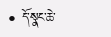• དོ་སྣང་ཆེ་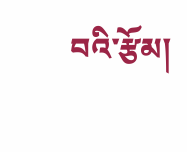བའི་རྩོམ།